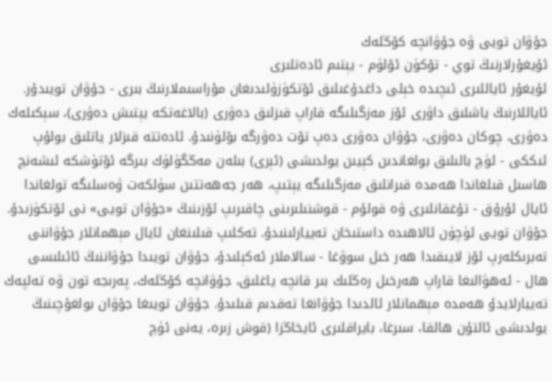جۇۋان تويى ۋە جۇۋانچە كۆڭلەك
ئۇيغۇرلارنىڭ توي - تۆكۈن ئۆلۈم - يېتىم ئادەتلىرى
ئۇيغۇر ئاياللىرى ئىچىدە خېلى داغدۇغىلىق ئۆتكۈزۈلىدىغان مۇراسىملارنىڭ بىرى - جۇۋان تويىدۇر.
ئاياللارنىڭ ياشلىق داۋرى ئۆز مەزگىلىگە قاراپ قىزلىق دەۋرى (بالاغەتكە يېتىش دەۋرى)، سېكىلەك دەۋرى، چوكان دەۋرى، جۇۋان دەۋرى دەپ تۆت دەۋرگە بۆلۈنىدۇ. ئادەتتە قىزلار ياتلىق بولۇپ ئىككى - ئۈچ بالىلىق بولغاندىن كېيىن يولدىشى (ئېرى) بىلەن مەڭگۈلۈك بىرگە ئۆتۈشكە ئىشەنچ ھاسىل قىلغاندا ھەمدە قىرانلىق مەزگىلىگە يېتىپ، ھەر جەھەتتىن سۈلكەت ۋەسلىگە تولغاندا ئايال ئۇرۇق - تۇغقانلىرى ۋە قولۇم - قوشنىلىرىنى چاقىرىپ ئۆزىنىڭ «جۇۋان تويى» نى ئۆتكۈزىدۇ. جۇۋان تويى ئۈچۈن ئالاھىدە داستىخان تەييارلىنىدۇ. تەكلىپ قىلىنغان ئايال مېھمانلار جۇۋاننى تەبرىكلەرپ ئۆز لايىقىدا ھەر خىل سوۋغا - سالاملار ئەكېلىدۇ، جۇۋان تويىدا جۇۋاننىڭ ئائىلىسى ھال - ئەھۋالىغا قاراپ ھەرخىل رەڭلىك بىر قانچە ياغلىق، جۇۋانچە كۆڭلەك، پەرىجە تون ۋە تەلپەك تەييارلايدۇ ھەمدە مېھمانلار ئالدىدا جۇۋانغا تەقدىم قىلىدۇ. جۇۋان تويىغا جۇۋان بولغۇچىنىڭ يولدىشى ئالتۇن ھالقا، سىرغا، بايراقلىرى ئايخاڭزا (قوش زىرە، يەنى ئۈچ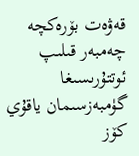قەۋەت بۆرەكچە چەمبەر قىلىپ ئوتتۇرىسىغا گۈمبەزسىمان ياقۇي كۆز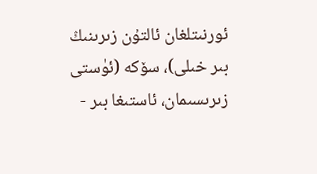ئورنىتلغان ئالتۇن زىرىنىڭ بىر خىلى)، سۆكە (ئۈستى زىرىسىمان، ئاستىغا بىر -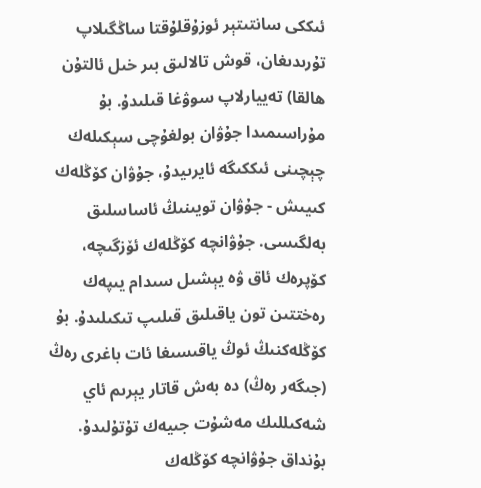ئىككى سانتىتېر ئوزۇقلۇقتا ساڭگىلاپ تۇرىدىغان، قوش تالالىق بىر خىل ئالتۇن ھالقا) تەييارلاپ سوۋغا قىلىدۇ. بۇ مۇراسىمىدا جۇۋان بولغۇچى سېكىلەك چېچىنى ئىككىگە ئايرىيدۇ، جۇۋان كۆڭلەك كىيىش - جۇۋان تويىنىڭ ئاساسلىق بەلگىسى. جۇۋانچە كۆڭلەك ئۆزگىچە، كۆپرەك ئاق ۋە يېشىل سىدام يىپەك رەختتىن تون ياقىلىق قىلىپ تىكىلىدۇ. بۇ كۆڭلەكنىڭ ئوڭ ياقىسىغا ئات باغرى رەڭ (جىگەر رەڭ) دە بەش قاتار يېرىم ئاي شەكىللىك مەشۇت جىيەك تۇتۇلىدۇ. بۇنداق جۇۋانچە كۆڭلەك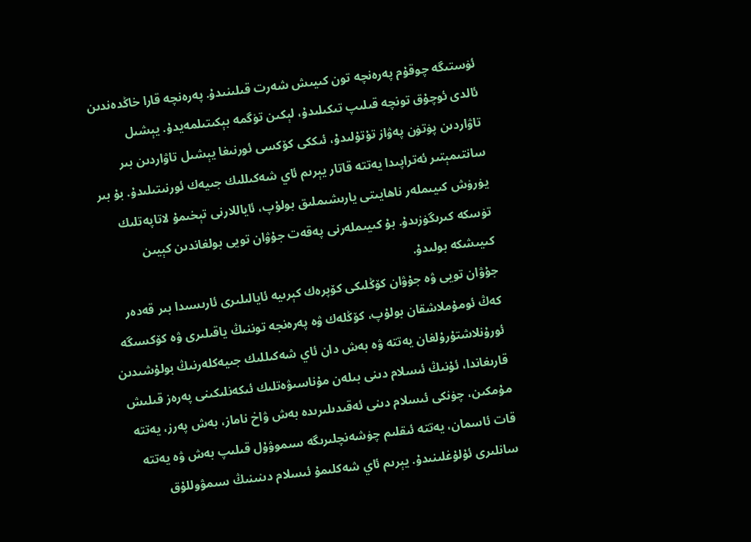ئۈستىگە چوقۇم پەرەنچە تون كىيىش شەرت قىلىنىدۇ. پەرەنچە قارا خاڭدەندىن ئالدى ئوچۇق تونچە قىلىپ تىكىلىدۇ، لېكىن تۈگمە بېكىتىلمەيدۇ. يېشىل تاۋاردىن پۈتۈن پەۋاز تۇتۇلىدۇ، ئىككى كۆكسى ئورنىغا يېشىل تاۋاردىن بىر سانتىمېتىر ئەتراپىدا يەتتە قاتار يېرىم ئاي شەكىللىك جىيەك ئورنىتىلىدۇ. بۇ بىر يۈرۈش كىيىملەر ناھايىتى يارىشىملىق بولۇپ، ئاياللارنى تېخىمۇ لاتاپەتلىك تۈسكە كىرىگۈزىدۇ. بۇ كىيىملەرنى پەقەت جۇۋان تويى بولغاندىن كېيىن كىيىشكە بولىدۇ.
جۇۋان تويى ۋە جۇۋان كۆڭلىكى كۆپرەك كېرىيە ئايالىلىرى ئارىسىدا بىر قەدەر كەڭ ئومۇملاشقان بولۇپ، كۆڭلەك ۋە پەرەنجە توننىڭ ياقىلىرى ۋە كۆكسىگە ئورۇنلاشتۇرۇلغان يەتتە ۋە بەش دان ئاي شەكىللىك جىيەكلەرنىڭ بولۇشىدىن قارىغاندا، ئۇنىڭ ئىسلام دىنى بىلەن مۇناسىۋەتلىك ئىكەنلىكىنى پەرەز قىلىش مۇمكىن، چۈنكى ئىسلام دىنى ئەقىدىلىرىدە بەش ۋاخ ناماز، بەش پەرز، يەتتە قات ئاسمان، يەتتە ئىقلىم چۈشەنچلىرىگە سىموۋۇل قىلىپ بەش ۋە يەتتە سانلىرى ئۇلۇغلىنىدۇ. يېرىم ئاي شەكلىمۇ ئىسلام دىنىنىڭ سىمۋوللۇق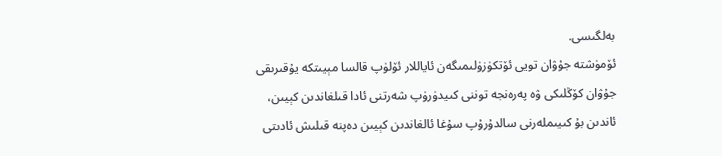بەلگىسى.
ئۆمۈشتە جۇۋان تويى ئۆتكۈزۈلىمىگەن ئاياللار ئۆلۈپ قالسا مېيىتكە يۇقىرىقى جۇۋان كۆڭلىكى ۋە پەرەنجە توننى كىيدۈرۈپ شەرتنى ئادا قىلغاندىن كېيىن، ئاندىن بۇ كىيىملەرنى سالدۇرۇپ سۇغا ئالغاندىن كېيىن دەپنە قىلىش ئادىتى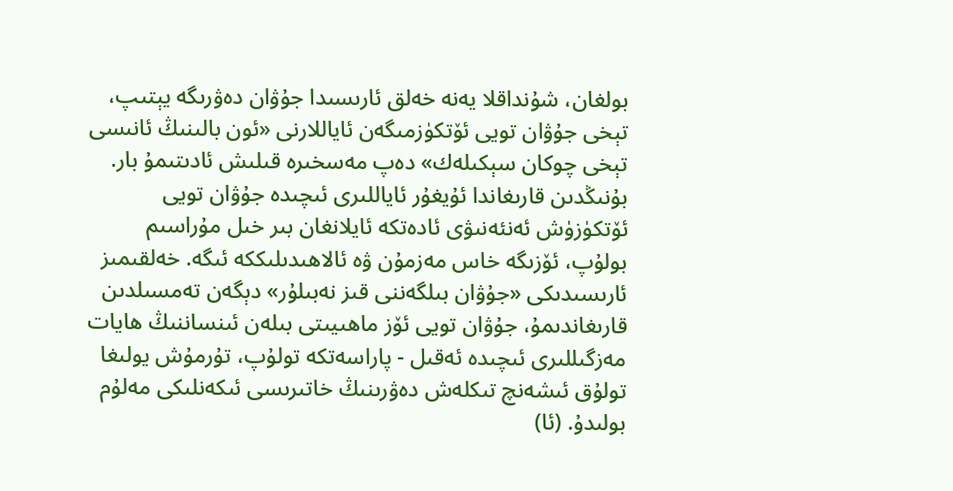بولغان، شۇنداقلا يەنە خەلق ئارىسىدا جۇۋان دەۋرىگە يېتىپ، تېخى جۇۋان تويى ئۆتكۈزمىگەن ئاياللارنى «ئون بالىنىڭ ئانىسى تېخى چوكان سېكىلەك» دەپ مەسخىرە قىلىش ئادىتىمۇ بار. بۇنىڭدىن قارىغاندا ئۇيغۇر ئاياللىرى ئىچىدە جۇۋان تويى ئۆتكۈزۈش ئەنئەنىۋى ئادەتكە ئايلانغان بىر خىل مۇراسىم بولۇپ، ئۆزىگە خاس مەزمۇن ۋە ئالاھىدىلىككە ئىگە. خەلقىمىز ئارىسىدىكى «جۇۋان بىلگەننى قىز نەبىلۇر» دېگەن تەمسىلدىن قارىغاندىمۇ، جۇۋان تويى ئۆز ماھىيىتى بىلەن ئىنساننىڭ ھايات مەزگىللىرى ئىچىدە ئەقىل - پاراسەتكە تولۇپ، تۇرمۇش يولىغا تولۇق ئىشەنچ تىكلەش دەۋرىنىڭ خاتىرىسى ئىكەنلىكى مەلۇم بولىدۇ. (ئا)